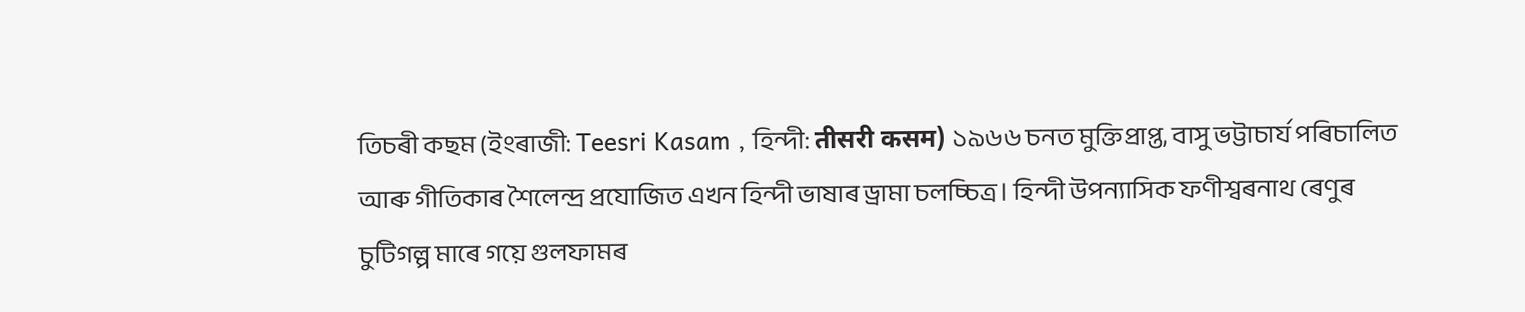তিচৰী কছম (ইংৰাজী: Teesri Kasam , হিন্দী: तीसरी कसम) ১৯৬৬ চনত মুক্তিপ্ৰাপ্ত, বাসু ভট্টাচাৰ্য পৰিচালিত আৰু গীতিকাৰ শৈলেন্দ্ৰ প্ৰযোজিত এখন হিন্দী ভাষাৰ ড্ৰামা চলচ্চিত্ৰ। হিন্দী উপন্যাসিক ফণীশ্বৰনাথ ৰেণুৰ চুটিগল্প মাৰে গয়ে গুলফামৰ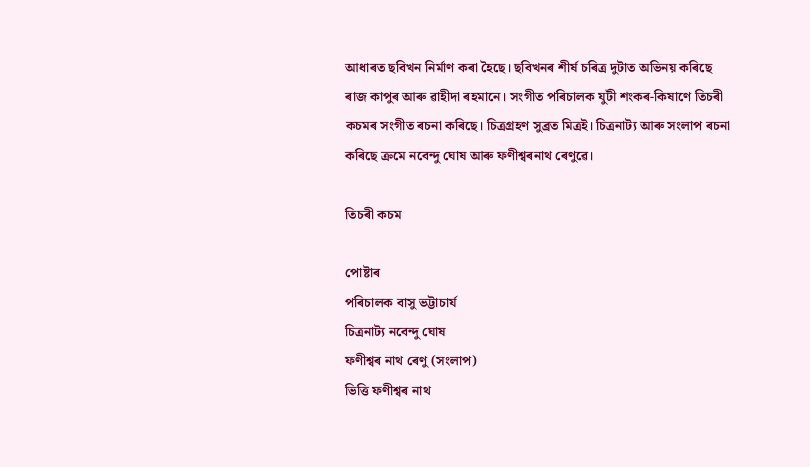আধাৰত ছবিখন নিৰ্মাণ কৰা হৈছে। ছবিখনৰ শীৰ্ষ চৰিত্ৰ দুটাত অভিনয় কৰিছে ৰাজ কাপুৰ আৰু ৱাহীদা ৰহমানে। সংগীত পৰিচালক যুটী শংকৰ-কিষাণে তিচৰী কচমৰ সংগীত ৰচনা কৰিছে। চিত্ৰগ্ৰহণ সুব্ৰত মিত্ৰই। চিত্ৰনাট্য আৰু সংলাপ ৰচনা কৰিছে ক্ৰমে নবেন্দু ঘোষ আৰু ফণীশ্বৰনাথ ৰেণুৱে।

তিচৰী কচম

পোষ্টাৰ
পৰিচালক বাসু ভট্টাচাৰ্য
চিত্ৰনাট্য নবেন্দু ঘোষ
ফণীশ্বৰ নাথ ৰেণু (সংলাপ)
ভিত্তি ফণীশ্বৰ নাথ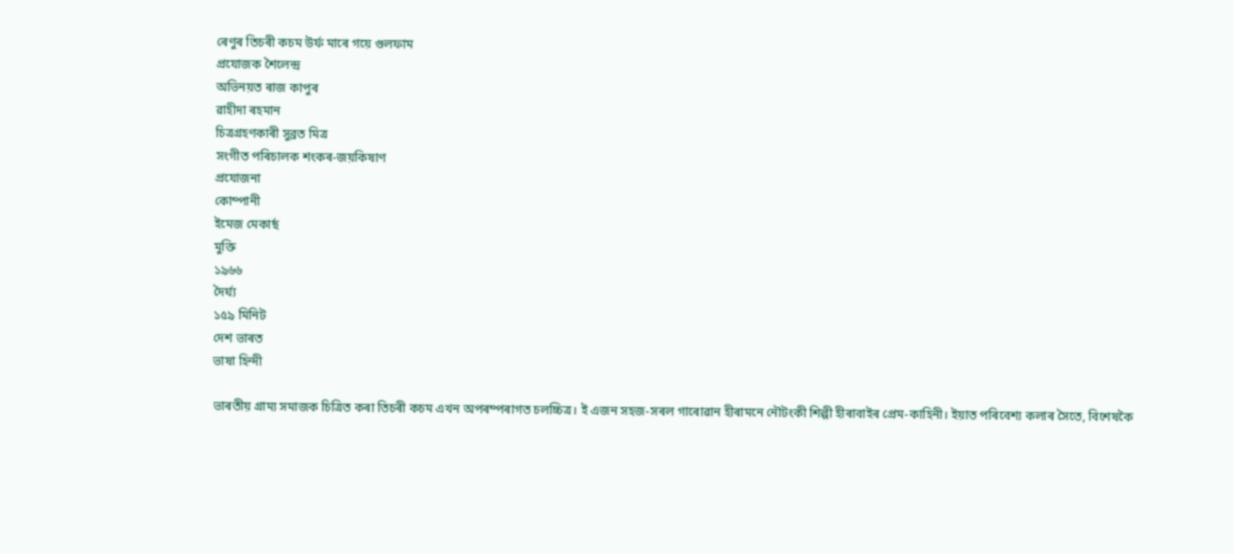ৰেণুৰ তিচৰী কচম উৰ্ফ মাৰে গয়ে গুলফাম
প্ৰযোজক শৈলেন্দ্ৰ
অভিনয়ত ৰাজ কাপুৰ
ৱাহীদা ৰহমান
চিত্ৰগ্ৰহণকাৰী সুব্ৰত মিত্ৰ
সংগীত পৰিচালক শংকৰ-জয়কিষাণ
প্ৰযোজনা
কোম্পানী
ইমেজ মেকাৰ্ছ
মুক্তি
১৯৬৬
দৈৰ্ঘ্য
১৫৯ মিনিট
দেশ ভাৰত
ভাষা হিন্দী

ভাৰতীয় গ্ৰাম্য সমাজক চিত্ৰিত কৰা তিচৰী কচম এখন অপৰম্পৰাগত চলচ্চিত্ৰ। ই এজন সহজ-সৰল গাৰোৱান হীৰামনে নৌটংকী শিল্পী হীৰাবাইৰ প্ৰেম-কাহিনী। ইয়াত পৰিবেশ্য কলাৰ সৈতে, বিশেষকৈ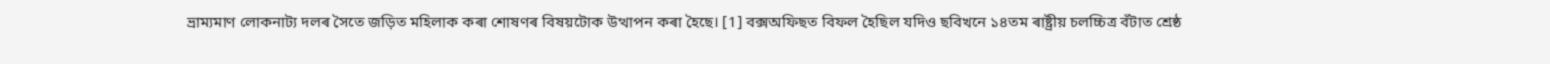ভ্ৰাম্যমাণ লোকনাট্য দলৰ সৈতে জড়িত মহিলাক কৰা শোষণৰ বিষয়টোক উত্থাপন কৰা হৈছে। [1] বক্সঅফিছত বিফল হৈছিল যদিও ছবিখনে ১৪তম ৰাষ্ট্ৰীয় চলচ্চিত্ৰ বঁটাত শ্ৰেষ্ঠ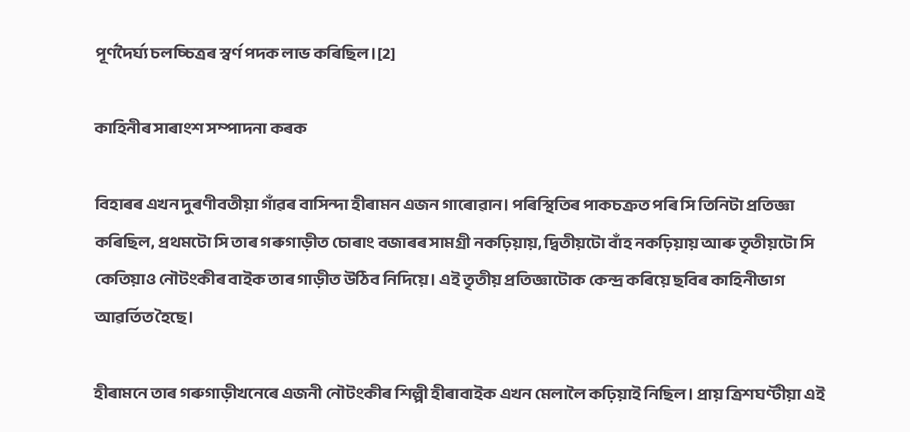পূৰ্ণদৈৰ্ঘ্য চলচ্চিত্ৰৰ স্বৰ্ণ পদক লাভ কৰিছিল।[2]

কাহিনীৰ সাৰাংশ সম্পাদনা কৰক

বিহাৰৰ এখন দুৰণীবতীয়া গাঁৱৰ বাসিন্দা হীৰামন এজন গাৰোৱান। পৰিস্থিতিৰ পাকচক্ৰত পৰি সি তিনিটা প্ৰতিজ্ঞা কৰিছিল, প্ৰথমটো সি তাৰ গৰুগাড়ীত চোৰাং বজাৰৰ সামগ্ৰী নকঢ়িয়ায়, দ্বিতীয়টো বাঁহ নকঢ়িয়ায় আৰু তৃতীয়টো সি কেতিয়াও নৌটংকীৰ বাইক তাৰ গাড়ীত উঠিব নিদিয়ে। এই তৃতীয় প্ৰতিজ্ঞাটোক কেন্দ্ৰ কৰিয়ে ছবিৰ কাহিনীভাগ আৱৰ্তিত হৈছে।

হীৰামনে তাৰ গৰুগাড়ীখনেৰে এজনী নৌটংকীৰ শিল্পী হীৰাবাইক এখন মেলালৈ কঢ়িয়াই নিছিল। প্ৰায় ত্ৰিশঘণ্টীয়া এই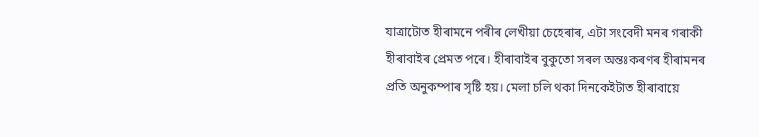যাত্ৰাটোত হীৰামনে পৰীৰ লেখীয়া চেহেৰাৰ, এটা সংবেদী মনৰ গৰাকী হীৰাবাইৰ প্ৰেমত পৰে। হীৰাবাইৰ বুকুতো সৰল অন্তঃকৰণৰ হীৰামনৰ প্ৰতি অনুকম্পাৰ সৃষ্টি হয়। মেলা চলি থকা দিনকেইটাত হীৰাবায়ে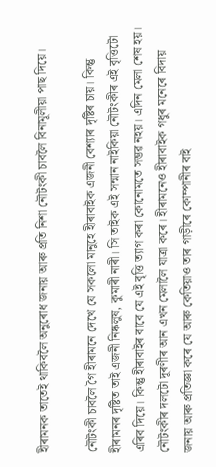হীৰামনক তাতেই থাকিবলৈ অনুৰোধ জনায় আৰু প্ৰতি নিশা নৌটংকী চাবলৈ বিনামূলীয়া পাছ দিয়ে।

নৌটংকী চাবলৈ গৈ হীৰামনে দেখে যে সকলো মানুহে হীৰাবাইক এজনী বেশ্যাৰ দৃষ্টিৰ চায়। কিন্তু হীৰামনৰ দৃষ্টিত তাই এজনী নিষ্কলুষ, কুমাৰী নাৰী। সি তাইক এই সন্মান নাইকিয়া নৌটংকীৰ এই বৃত্তিটো এৰিব দিয়ে। কিন্তু হীৰাবাইৰ বাবে যে এই বৃত্তি ত্যাগ কৰা কোনোমতে সম্ভৱ নহয়। এদিন মেলা শেষ হয়। নৌটংকীৰ দলটো দূৰণীৰ আন এখন মেলালৈ যাত্ৰা কৰে। হীৰামনেও হীৰাবাইক গধুৰ মনেৰে বিদায় জনায় আৰু প্ৰতিজ্ঞা কৰে যে আৰু কেতিয়াও তাৰ গাড়ীৰে কোম্পানীৰ বাই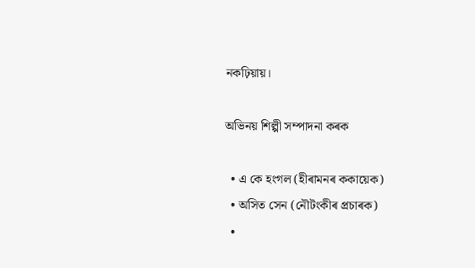নকঢ়িয়ায়।

অভিনয় শিল্পী সম্পাদনা কৰক

  • এ কে হংগল (হীৰামনৰ ককায়েক)
  • অসিত সেন (নৌটংকীৰ প্ৰচাৰক)
  •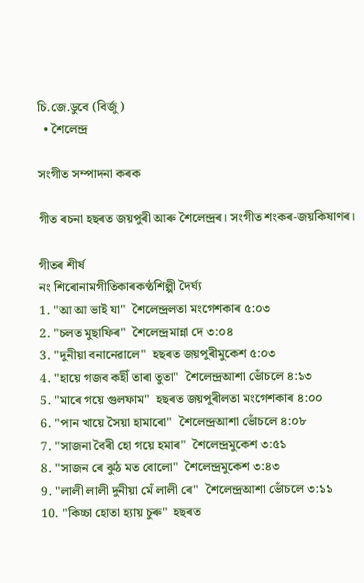চি.জে.ডুবে (বিৰ্জু)
  • শৈলেন্দ্ৰ

সংগীত সম্পাদনা কৰক

গীত ৰচনা হছৰত জয়পুৰী আৰু শৈলেন্দ্ৰৰ। সংগীত শংকৰ-জয়কিষাণৰ।

গীতৰ শীৰ্ষ
নং শিৰোনামগীতিকাৰকণ্ঠশিল্পী দৈৰ্ঘ্য
1. "আ আ ভাই যা"  শৈলেন্দ্ৰলতা মংগেশকাৰ ৫:০৩
2. "চলত মুছাফিৰ"  শৈলেন্দ্ৰমান্না দে ৩:০৪
3. "দুনীয়া বনানেৱালে"  হছৰত জয়পুৰীমুকেশ ৫:০৩
4. "হায়ে গজব কহীঁ তাৰা তুতা"  শৈলেন্দ্ৰআশা ভোঁচলে ৪:১৩
5. "মাৰে গয়ে গুলফাম"  হছৰত জয়পুৰীলতা মংগেশকাৰ ৪:০০
6. "পান খায়ে সৈয়া হামাৰো"  শৈলেন্দ্ৰআশা ভোঁচলে ৪:০৮
7. "সাজনা বৈৰী হো গয়ে হমাৰ"  শৈলেন্দ্ৰমুকেশ ৩:৫১
8. "সাজন ৰে ঝুঠ মত বোলো"  শৈলেন্দ্ৰমুকেশ ৩:৪৩
9. "লালী লালী দুনীয়া মেঁ লালী ৰে"  শৈলেন্দ্ৰআশা ভোঁচলে ৩:১১
10. "কিচ্চা হোতা হ্যায় চুৰু"  হছৰত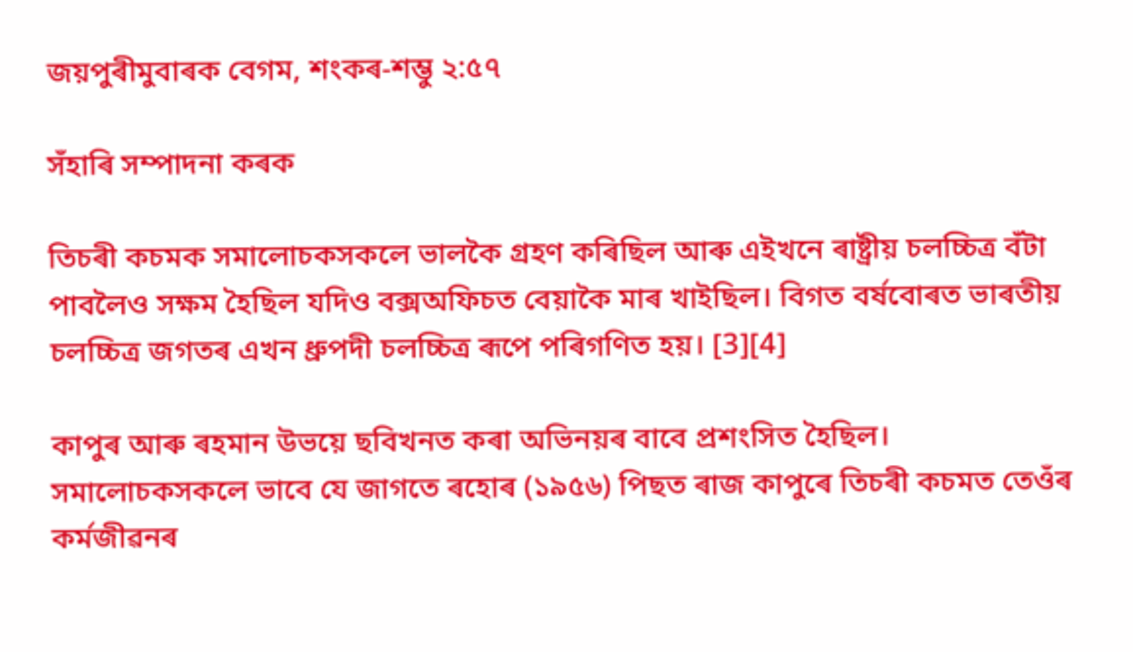জয়পুৰীমুবাৰক বেগম, শংকৰ-শম্ভু ২:৫৭

সঁহাৰি সম্পাদনা কৰক

তিচৰী কচমক সমালোচকসকলে ভালকৈ গ্ৰহণ কৰিছিল আৰু এইখনে ৰাষ্ট্ৰীয় চলচ্চিত্ৰ বঁটা পাবলৈও সক্ষম হৈছিল যদিও বক্সঅফিচত বেয়াকৈ মাৰ খাইছিল। বিগত বৰ্ষবোৰত ভাৰতীয় চলচ্চিত্ৰ জগতৰ এখন ধ্ৰুপদী চলচ্চিত্ৰ ৰূপে পৰিগণিত হয়। [3][4]

কাপুৰ আৰু ৰহমান উভয়ে ছবিখনত কৰা অভিনয়ৰ বাবে প্ৰশংসিত হৈছিল। সমালোচকসকলে ভাবে যে জাগতে ৰহোৰ (১৯৫৬) পিছত ৰাজ কাপুৰে তিচৰী কচমত তেওঁৰ কৰ্মজীৱনৰ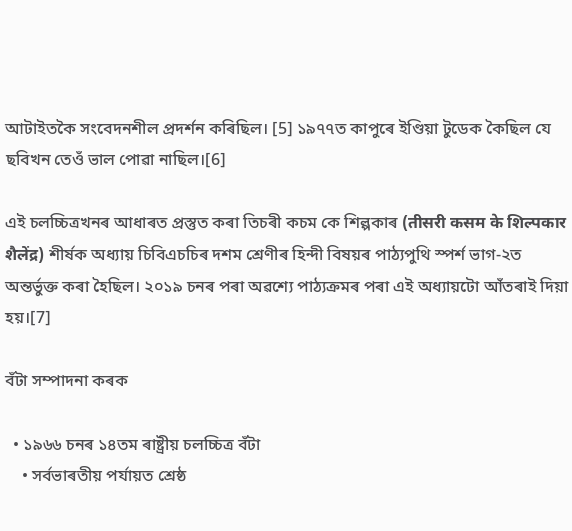আটাইতকৈ সংবেদনশীল প্ৰদৰ্শন কৰিছিল। [5] ১৯৭৭ত কাপুৰে ইণ্ডিয়া টুডেক কৈছিল যে ছবিখন তেওঁ ভাল পোৱা নাছিল।[6]

এই চলচ্চিত্ৰখনৰ আধাৰত প্ৰস্তুত কৰা তিচৰী কচম কে শিল্পকাৰ (तीसरी कसम के शिल्पकार शैलेंद्र) শীৰ্ষক অধ্যায় চিবিএচচিৰ দশম শ্ৰেণীৰ হিন্দী বিষয়ৰ পাঠ্যপুথি স্পৰ্শ ভাগ-২ত অন্তৰ্ভুক্ত কৰা হৈছিল। ২০১৯ চনৰ পৰা অৱশ্যে পাঠ্যক্ৰমৰ পৰা এই অধ্যায়টো আঁতৰাই দিয়া হয়।[7]

বঁটা সম্পাদনা কৰক

  • ১৯৬৬ চনৰ ১৪তম ৰাষ্ট্ৰীয় চলচ্চিত্ৰ বঁটা
    • সৰ্বভাৰতীয় পৰ্যায়ত শ্ৰেষ্ঠ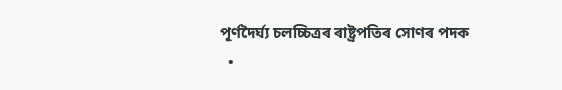পূৰ্ণদৈৰ্ঘ্য চলচ্চিত্ৰৰ ৰাষ্ট্ৰপতিৰ সোণৰ পদক
  •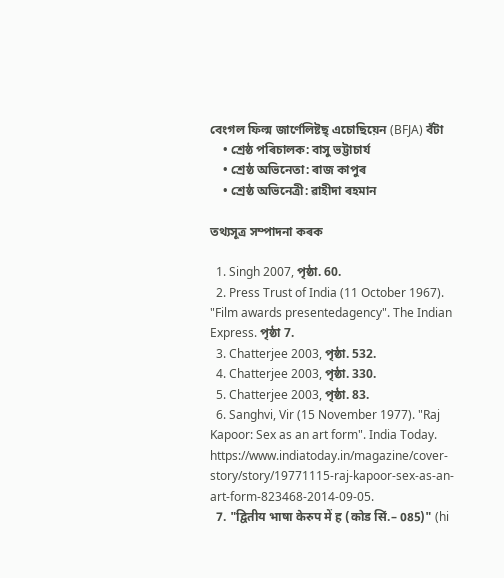বেংগল ফিল্ম জাৰ্ণেলিষ্টছ্ এচোছিয়েন (BFJA) বঁটা
    • শ্ৰেষ্ঠ পৰিচালক: বাসু ভট্টাচাৰ্য
    • শ্ৰেষ্ঠ অভিনেতা: ৰাজ কাপুৰ
    • শ্ৰেষ্ঠ অভিনেত্ৰী: ৱাহীদা ৰহমান

তথ্যসূত্ৰ সম্পাদনা কৰক

  1. Singh 2007, পৃষ্ঠা. 60.
  2. Press Trust of India (11 October 1967). "Film awards presentedagency". The Indian Express. পৃষ্ঠা 7.
  3. Chatterjee 2003, পৃষ্ঠা. 532.
  4. Chatterjee 2003, পৃষ্ঠা. 330.
  5. Chatterjee 2003, পৃষ্ঠা. 83.
  6. Sanghvi, Vir (15 November 1977). "Raj Kapoor: Sex as an art form". India Today. https://www.indiatoday.in/magazine/cover-story/story/19771115-raj-kapoor-sex-as-an-art-form-823468-2014-09-05.
  7. "द्वितीय भाषा केरुप में ह (कोड सिं.– 085)" (hi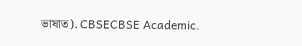ভাষাত). CBSECBSE Academic.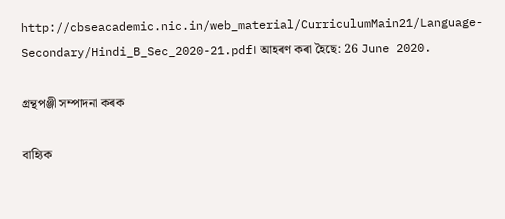http://cbseacademic.nic.in/web_material/CurriculumMain21/Language-Secondary/Hindi_B_Sec_2020-21.pdf। আহৰণ কৰা হৈছে: 26 June 2020.

গ্ৰন্থপঞ্জী সম্পাদনা কৰক

বাহ্যিক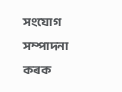সংযোগ সম্পাদনা কৰক